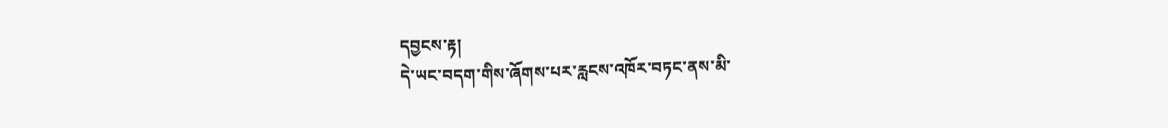དབྱངས་རྟ།
དེ་ཡང་བདག་གིས་ཞོགས་པར་རླངས་འཁོར་བཏང་ནས་མི་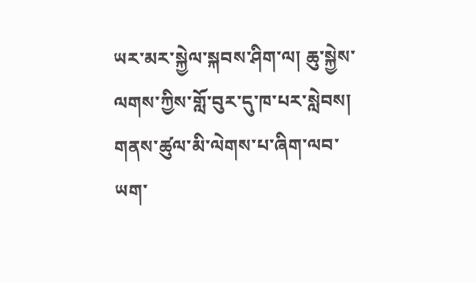ཡར་མར་སྐྱེལ་སྐབས་ཤིག་ལ། ཆུ་སྐྱེས་ལགས་ཀྱིས་གློ་བུར་དུ་ཁ་པར་སླེབས། གནས་ཚུལ་མི་ལེགས་པ་ཞིག་ལབ་ཡག་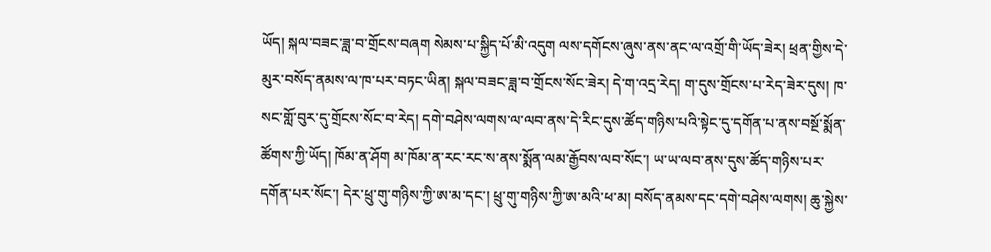ཡོད། སྐལ་བཟང་ཟླ་བ་གྲོངས་བཞག སེམས་པ་སྐྱིད་པོ་མི་འདུག ལས་དགོངས་ཞུས་ནས་ནང་ལ་འགྲོ་གི་ཡོད་ཟེར། ཕྲན་གྱིས་དེ་མུར་བསོད་ནམས་ལ་ཁ་པར་བཏང་ཡིན། སྐལ་བཟང་ཟླ་བ་གྲོངས་སོང་ཟེར། དེ་ག་འདྲ་རེད། ག་དུས་གྲོངས་པ་རེད་ཟེར་དུས། ཁ་སང་གློ་བུར་དུ་གྲོངས་སོང་བ་རེད། དགེ་བཤེས་ལགས་ལ་ལབ་ནས་དེ་རིང་དུས་ཚོད་གཉིས་པའི་སྟེང་དུ་དགོན་པ་ནས་བསྔོ་སྨོན་ཚོགས་ཀྱི་ཡོད། ཁོམ་ན་ཤོག མ་ཁོམ་ན་རང་རང་ས་ནས་སྨོན་ལམ་རྒྱོབས་ལབ་སོང་། ཡ་ཡ་ལབ་ནས་དུས་ཚོད་གཉིས་པར་དགོན་པར་སོང་། དེར་ཕྲུ་གུ་གཉིས་ཀྱི་ཨ་མ་དང་། ཕྲུ་གུ་གཉིས་ཀྱི་ཨ་མའི་ཕ་མ། བསོད་ནམས་དང་དགེ་བཤེས་ལགས། ཆུ་སྐྱེས་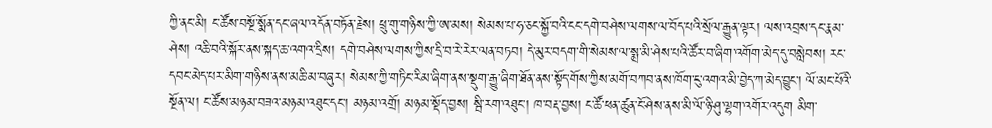ཀྱི་ནང་མི། ང་ཚོས་བསྔོ་སྨོན་དང་ཞལ་འདོན་བཏོན་རྗེས། ཕྲུ་གུ་གཉིས་ཀྱི་ཨ་མས། སེམས་པ་ཧ་ཅང་སྐྱོ་བའི་ངང་དགེ་བཤེས་ལགས་ལ་བོད་པའི་སྲོལ་རྒྱུན་ལྟར། ལས་འབྲས་དང་རྣམ་ཤེས། འཆི་བའི་སྐོར་ནས་སྐད་ཆ་འགའ་དྲིས། དགེ་བཤེས་ལགས་ཀྱིས་དྲི་བ་རེ་རེར་ལན་བཏབ། དེ་མུར་བདག་གི་སེམས་ལ་སྨྲ་མི་ཤེས་པའི་ཚོར་བ་ཞིག་འགོག་མེད་དུ་བསླེབས། རང་དབང་མེད་པར་མིག་གཉིས་ནས་མཆི་མ་བཞུར། སེམས་ཀྱི་གཏིང་རིམ་ཞིག་ནས་སྡུག་རྒྱུ་ཞིག་ཐོན་ནས་སྟོད་གོས་ཀྱིས་མགོ་བཀབ་ནས་ཁོག་ངུ་འགའ་མི་བྱེད་ཀ་མེད་བྱུང་། ལོ་མང་པོའི་སྔོན་ལ། ང་ཚོས་མཉམ་བཟའ་མཉམ་འཐུང་དང་། མཉམ་འགྲོ། མཉམ་སྡོད་བྱས། སྦི་རག་འཐུང་། ཁ་བརྡ་བྱས། ང་ཚོ་ཕན་ཚུན་ངོ་ཤེས་ནས་མི་ལོ་ཉི་ཤུ་ལྷག་འགོར་འདུག མིག་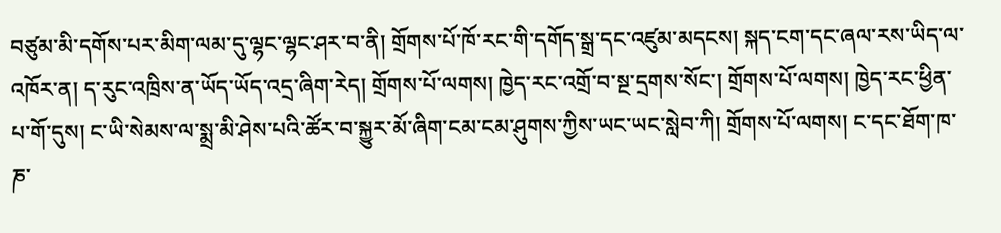བཙུམ་མི་དགོས་པར་མིག་ལམ་དུ་ལྷང་ལྷང་ཤར་བ་ནི། གྲོགས་པོ་ཁོ་རང་གི་དགོད་སྒྲ་དང་འཛུམ་མདངས། སྐད་ངག་དང་ཞལ་རས་ཡིད་ལ་འཁོར་ན། ད་རུང་འཁྲིས་ན་ཡོད་ཡོད་འདྲ་ཞིག་རེད། གྲོགས་པོ་ལགས། ཁྱེད་རང་འགྲོ་བ་སྔ་དྲགས་སོང་། གྲོགས་པོ་ལགས། ཁྱེད་རང་ཕྱིན་པ་གོ་དུས། ང་ཡི་སེམས་ལ་སྨྲ་མི་ཤེས་པའི་ཚོར་བ་སྐྱུར་མོ་ཞིག་ངམ་ངམ་ཤུགས་ཀྱིས་ཡང་ཡང་སླེབ་ཀི། གྲོགས་པོ་ལགས། ང་དང་ཐོག་ཁ་ཎ་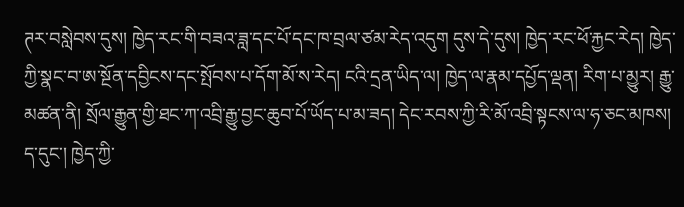ཊར་བསླེབས་དུས། ཁྱེད་རང་གི་བཟའ་ཟླ་དང་པོ་དང་ཁ་བྲལ་ཙམ་རེད་འདུག དུས་དེ་དུས། ཁྱེད་རང་ཕོ་རྐྱང་རེད། ཁྱེད་ཀྱི་སྣང་བ་ཨ་སྔོན་དབྱིངས་དང་སྤོབས་པ་དོག་མོ་ས་རེད། ངའི་དྲན་ཡིད་ལ། ཁྱེད་ལ་རྣམ་དཔྱོད་ལྡན། རིག་པ་མྱུར། རྒྱུ་མཚན་ནི། སྲོལ་རྒྱུན་གྱི་ཐང་ཀ་འབྲི་རྒྱུ་བྱང་ཆུབ་པོ་ཡོད་པ་མ་ཟད། དེང་རབས་ཀྱི་རི་མོ་འབྲི་སྟངས་ལ་ཧ་ཅང་མཁས། ད་དུང་། ཁྱེད་ཀྱི་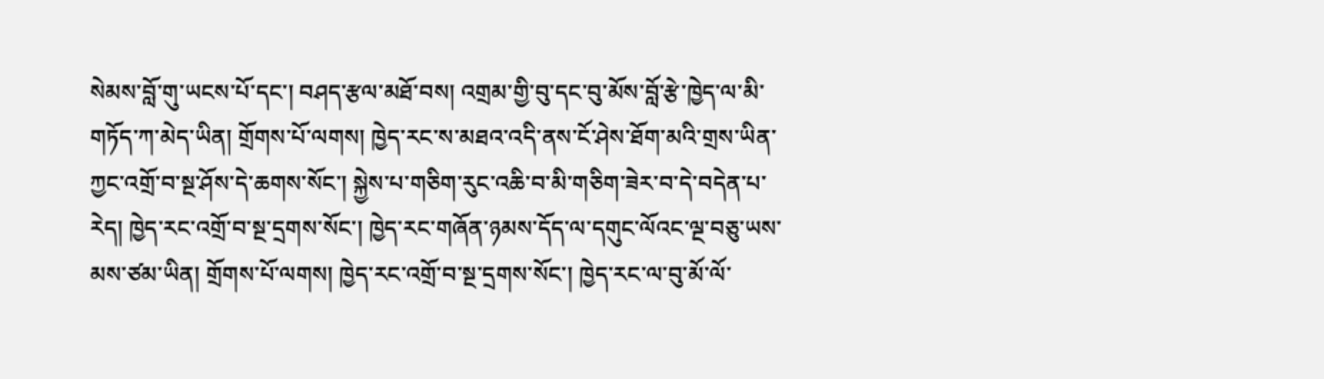སེམས་བློ་གུ་ཡངས་པོ་དང་། བཤད་རྩལ་མཐོ་བས། འགྲམ་གྱི་བུ་དང་བུ་མོས་བློ་རྩེ་ཁྱེད་ལ་མི་གཏོད་ཀ་མེད་ཡིན། གྲོགས་པོ་ལགས། ཁྱེད་རང་ས་མཐའ་འདི་ནས་ངོ་ཤེས་ཐོག་མའི་གྲས་ཡིན་ཀྱང་འགྲོ་བ་སྔ་ཤོས་དེ་ཆགས་སོང་། སྐྱེས་པ་གཅིག་རུང་འཆི་བ་མི་གཅིག་ཟེར་བ་དེ་བདེན་པ་རེད། ཁྱེད་རང་འགྲོ་བ་སྔ་དྲགས་སོང་། ཁྱེད་རང་གཞོན་ཉམས་དོད་ལ་དགུང་ལོའང་ལྔ་བཅུ་ཡས་མས་ཙམ་ཡིན། གྲོགས་པོ་ལགས། ཁྱེད་རང་འགྲོ་བ་སྔ་དྲགས་སོང་། ཁྱེད་རང་ལ་བུ་མོ་ལོ་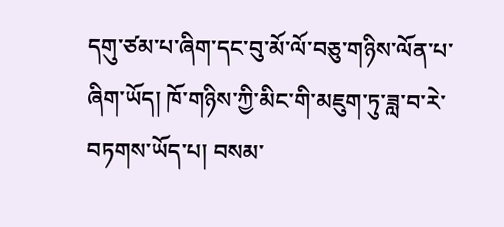དགུ་ཙམ་པ་ཞིག་དང་བུ་མོ་ལོ་བཅུ་གཉིས་ལོན་པ་ཞིག་ཡོད། ཁོ་གཉིས་ཀྱི་མིང་གི་མཇུག་ཏུ་ཟླ་བ་རེ་བཏགས་ཡོད་པ། བསམ་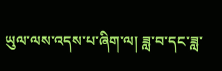ཡུལ་ལས་འདས་པ་ཞིག་ལ། ཟླ་བ་དང་ཟླ་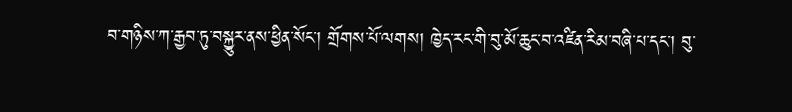བ་གཉིས་ཀ་རྒྱབ་ཏུ་བསྐྱུར་ནས་ཕྱིན་སོང་། གྲོགས་པོ་ལགས། ཁྱེད་རང་གི་བུ་མོ་ཆུང་བ་འཛིན་རིམ་བཞི་པ་དང་། བུ་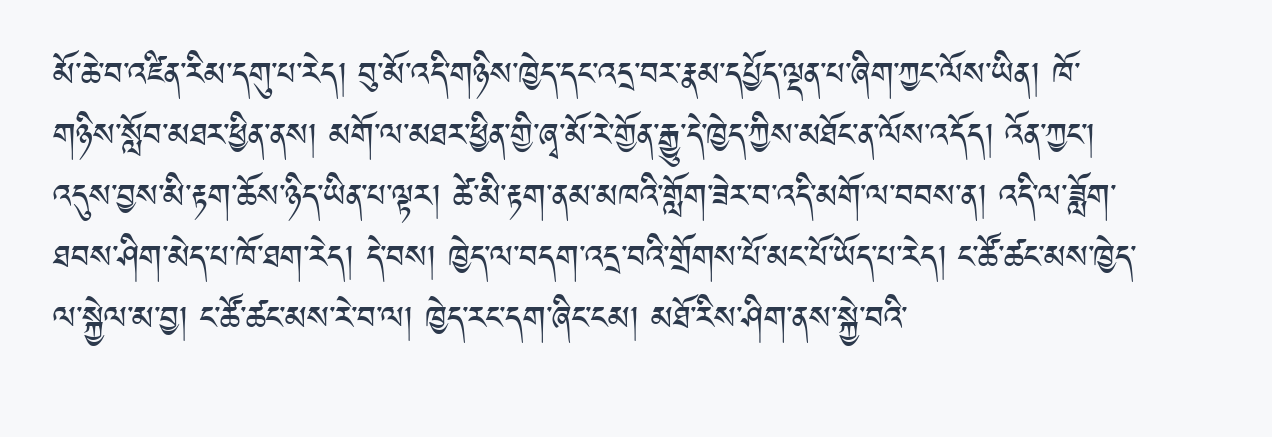མོ་ཆེ་བ་འཛིན་རིམ་དགུ་པ་རེད། བུ་མོ་འདི་གཉིས་ཁྱེད་དང་འདྲ་བར་རྣམ་དཔྱོད་ལྡན་པ་ཞིག་ཀྱང་ལོས་ཡིན། ཁོ་གཉིས་སློབ་མཐར་ཕྱིན་ནས། མགོ་ལ་མཐར་ཕྱིན་གྱི་ཞྭ་མོ་རེ་གྱོན་རྒྱུ་དེ་ཁྱེད་ཀྱིས་མཐོང་ན་ལོས་འདོད། འོན་ཀྱང་། འདུས་བྱས་མི་རྟག་ཆོས་ཉིད་ཡིན་པ་ལྟར། ཚེ་མི་རྟག་ནམ་མཁའི་གློག་ཟེར་བ་འདི་མགོ་ལ་བབས་ན། འདི་ལ་ཟློག་ཐབས་ཤིག་མེད་པ་ཁོ་ཐག་རེད། དེ་བས། ཁྱེད་ལ་བདག་འདྲ་བའི་གྲོགས་པོ་མང་པོ་ཡོད་པ་རེད། ང་ཚོ་ཚང་མས་ཁྱེད་ལ་སྐྱེལ་མ་བྱ། ང་ཚོ་ཚང་མས་རེ་བ་ལ། ཁྱེད་རང་དག་ཞིང་ངམ། མཐོ་རིས་ཤིག་ནས་སྐྱེ་བའི་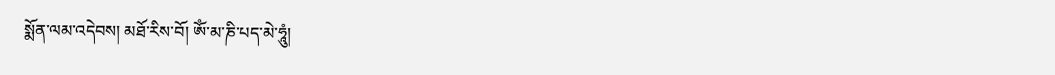སྨོན་ལམ་འདེབས། མཐོ་རིས་བོ། ཨོཾ་མ་ཎི་པད་མེ་ཧཱུཾ།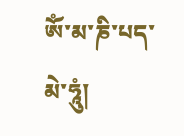ཨོཾ་མ་ཎི་པད་མེ་ཧཱུཾ།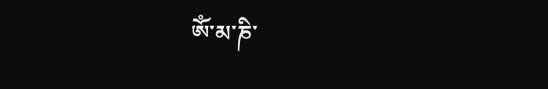ཨོཾ་མ་ཎི་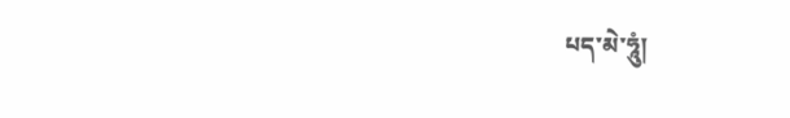པད་མེ་ཧཱུཾ།